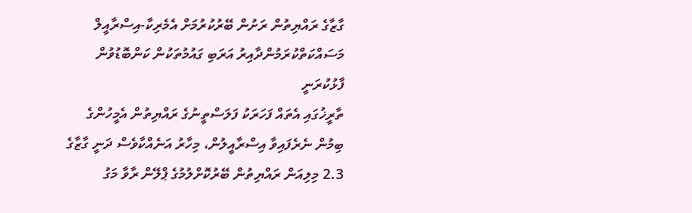ގާޒާގެ ރައްޔިތުން ރަށުން ބޭރުކުރުމަށް އެމެރިކާ-އިސްރާއީލް މަސައްކަތްކުރަމުންދާއިރު އަރަބި ގައުމުތަކުން ކަންބޮޑުވުން ފާޅުކުރަނީ
ތާރީޚުގައި އެތައް ފަހަރަކު ފަލަސްތީނުގެ ރައްޔިތުން އެމީހުންގެ ބިމުން ނެރެފައިވާ އިސްރާއީލުން، މިހާރު އަނެއްކާވެސް ދަނީ ގާޒާގެ 2.3 މިލިއަން ރައްޔިތުން ބޭރުކޮށްލުމުގެ ޕްލޭން ރާވާ މަގު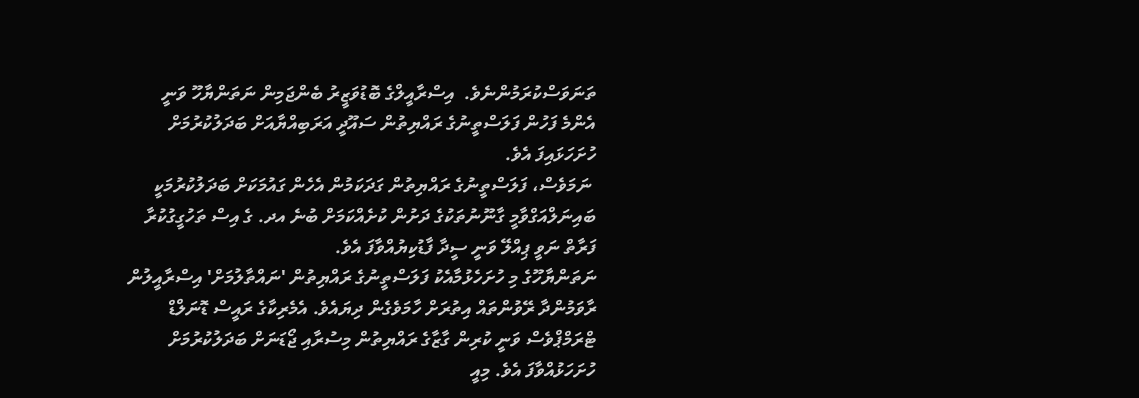ތަނަވަސްކުރަމުންނެވެ.  އިސްރާއީލްގެ ބޮޑުވަޒީރު ބެންޖަމިން ނަތަންޔާހޫ ވަނީ އެންމެ ފަހުން ފަލަސްތީނުގެ ރައްޔިތުން ސައޫދީ އަރަބިއްޔާއަށް ބަދަލުކުރުމަށް ހުށަހަޅައިފަ އެވެ.
 ނަމަވެސް، ފަލަސްތީނުގެ ރައްޔިތުން ގަދަކަމުން އެހެން ގައުމަކަށް ބަދަލުކުރުމަކީ ބައިނަލްއަގްވާމީ ގާނޫނުތަކުގެ ދަށުން ކުށެއްކަމަށް ބުނެ އދ. ގެ އިސް ތަހުގީގުކުރާ ފަރާތް ނަވީ ޕިއްލޭ ވަނީ ސީދާ ފާޑުކިޔުއްވާފަ އެވެ.
ނަތަންޔާހޫގެ މި ހުށަހެޅުމާއެކު ފަލަސްތީނުގެ ރައްޔިތުން 'ނައްތާލުމަށް' އިސްރާއީލުން ރާވަމުންދާ ރޭވުންތައް އިތުރަށް ހާމަވެގެން ދިޔައެވެ. އެމެރިކާގެ ރައީސް ޑޮނަލްޑް ޓްރަމްޕްވެސް ވަނީ ކުރިން ގާޒާގެ ރައްޔިތުން މިސުރާއި ޖޯޑަނަށް ބަދަލުކުރުމަށް ހުށަހަޅުއްވާފަ އެވެ. މިއީ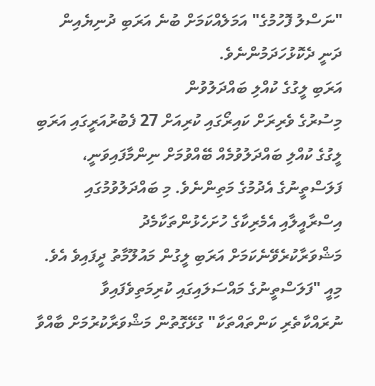"ނަސްލު ފޮހުމުގެ" އަމަލެއްކަމަށް ބުނެ އަރަބި ދުނިޔެއިން ދަނީ ދެކޮޅުހަދަމުންނެވެ.
އަރަބި ލީގުގެ ކުއްލި ބައްދަލުވުން
މިސުރުގެ ވެރިރަށް ކައިރޯގައި ކުރިއަށް 27 ފެބުރުއަރީގައި އަރަބި ލީގުގެ ކުއްލި ބައްދަލުވުމެއް ބޭއްވުމަށް ނިންމާފައިވަނީ، ފަލަސްތީނުގެ އެދުމުގެ މަތިންނެވެ. މި ބައްދަލުވުމުގައި އިސްރާއީލާއި އެމެރިކާގެ ހުށަހެޅުންތަކާމެދު މަޝްވަރާކުރެވޭނެކަމަށް އަރަބި ލީގުން މައުލޫމާތު ދީފައިވެ އެވެ. މިއީ "ފަލަސްތީނުގެ މައްސަލައިގައި ކުރިމަތިވެފައިވާ ނުރައްކާތެރި ކަންތައްތަކާ" ގުޅޭގޮތުން މަޝްވަރާކުރުމަށް ބާއްވާ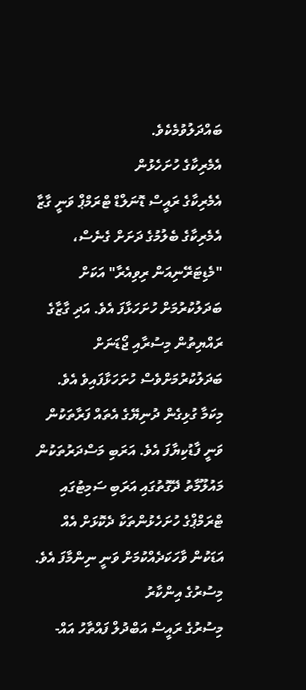ބައްދަލުވުމެކެވެ.
އެމެރިކާގެ ހުށަހެޅުން
އެމެރިކާގެ ރައީސް ޑޮނަލްޑް ޓްރަމްޕް ވަނީ ގާޒާ އެމެރިކާގެ ބެލުމުގެ ދަށަށް ގެނެސް، "މެޑިޓަރޭނިއަން ރިވިއެރާ" އަކަށް ބަދަލުކުރުމަށް ހުށަހަޅާފަ އެވެ. އަދި ގާޒާގެ ރައްޔިތުން މިސުރާއި ޖޯޑަނަށް ބަދަލުކުރުމަށްވެސް ހުށަހަޅާފައިވެ އެވެ. މިކަމާ ގުޅިގެން ދުނިޔޭގެ އެތައް ފަރާތަކުން ވަނީ ފާޑުކިޔާފަ އެވެ. އަރަބި މަސްދަރުތަކުން މައުލޫމާތު ދޭގޮތުގައި އަރަބި ސަމިޓުގައި ޓްރަމްޕްގެ ހުށަހެޅުންތަކާ ދެކޮޅަށް އެއް އަޑަކުން ވާހަކަދެއްކުމަށް ވަނީ ނިންމާފަ އެވެ.
މިސުރުގެ އިންކާރު
މިސުރުގެ ރައީސް އަބްދުލް ފައްތާހު އައް-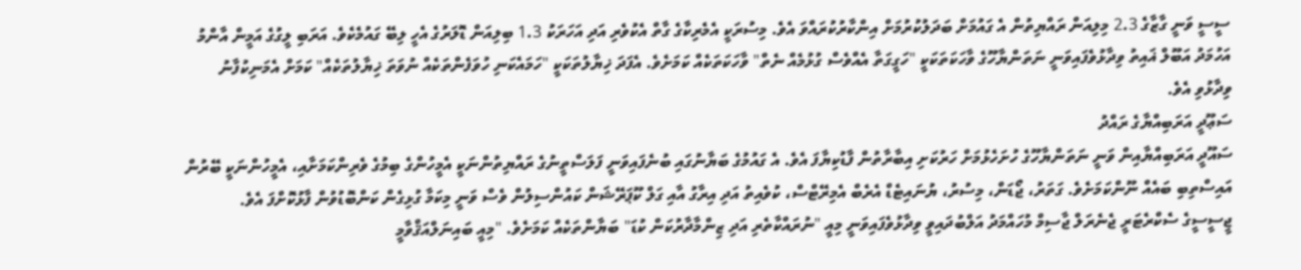ސީސީ ވަނީ ގާޒާގެ 2.3 މިލިއަން ރައްޔިތުން އެ ގައުމަށް ބަދަލުކުރުމަށް އިންކާރުކުރައްވަ އެވެ. މިސުރަކީ އެމެރިކާގެ ގާތް އެކުވެރި އަދި އަހަރަކު 1.3 ބިލިއަން ޑޮލަރުގެ އެހީ ލިބޭ ގައުމެކެވެ. އަރަބި ލީގުގެ އަމީން އާންމު އަހުމަދު އަބޫލް ޣައިތު ވިދާޅުވެފައިވަނީ ނަތަންޔާހޫގެ ވާހަކަތަކަކީ "ހަގީގަތާ އެއްވެސް ގުޅުމެއް ނެތް" ވާހަކަތަކެއް ކަމަށެވެ. އެފަދަ ޚިޔާލުތަކަކީ "ހަމައެކަނި ހުވަފެންތަކެއް ނުވަތަ ޚިޔާލުތަކެއް" ކަމަށް އެމަނިކުފާނު ވިދާޅުވި އެވެ.
ސަޢޫދީ އަރަބިއްޔާގެ ރައްދު
ސައޫދީ އަރަބިއްޔާއިން ވަނީ ނަތަންޔާހޫގެ ހުށަހެޅުމަށް ހަރުކަށި އިބާރާތުން ފާޑުކިޔާފަ އެވެ. އެ ގައުމުގެ ބަޔާނުގައި ބުނެފައިވަނީ ފަލަސްތީނުގެ ރައްޔިތުންނަކީ އެމީހުންގެ ބިމުގެ ވެރިންކަމަށާއި، އެމީހުންނަކީ ބޭރުން އައިސްތިބި ބައެއް ނޫންކަމަށެވެ. ގަތަރު، ޖޯޑަން، މިސުރު، ޔުނައިޓެޑް އެރެބް އެމިރޭޓްސް، ކުވެއިތު އަދި އިރާގު އާއި ގަލް ކޫޕަރޭޝަން ކައުންސިލުން ވެސް ވަނީ މިކަމާ ގުޅިގެން ކަންބޮޑުވުން ފާޅުކޮށްފަ އެވެ.
ޖީސީސީގެ ސެކްރެޓަރީ ޖެނެރަލް ޖާސިމް މުހައްމަދު އަލްބުދައިވީ ވިދާޅުވެފައިވަނީ މިއީ "ނުރައްކާތެރި އަދި ޒިންމާދާރުކަން ކުޑަ" ބަޔާންތަކެއް ކަމަށެވެ. "މިއީ ބައިނަލްއަޤްވާމީ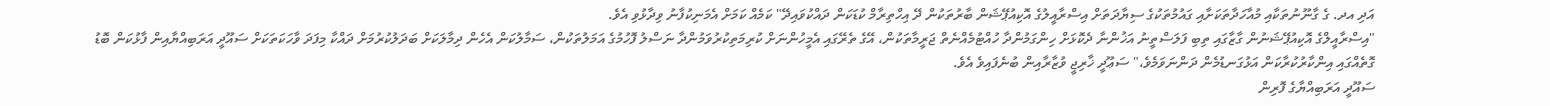އަދި އދ. ގެ ގާނޫނުތަކާއި މުއާހަދާތަކަށާއި ގައުމުތަކުގެ ސިޔާދަތަށް އިސްރާއީލުގެ އޮކިއުޕޭޝަން ބާރުތަކުން ދޭ އިހްތިރާމް ކުޑަކަން ދައްކުވައިދޭ" ކަމެއް ކަމަށް އެމަނިކުފާނު ވިދާޅުވި އެވެ.
"އިސްރާއީލްގެ އޮކިއުޕޭޝަނުން ގާޒާގައި ތިބި ފަލަސްތީނު އަޚުންނާ ދެކޮޅަށް ހިންގަމުންދާ ހުއްޓުމެއްނެތް ޖަރީމާތަކުން، އޭގެ ތެރޭގައި އެމީހުންނަށް ކުރިމަތިކުރުވަމުންދާ ނަސްލު ފޮހުމުގެ އަމަލުތަކުން، ސަމާލުކަން އެހެން ދިމާލަކަށް ބަދަލުކުރުމަށް ދައްކާ މިފަދަ ވާހަކަތަކަށް ސައޫދީ އަރަބިއްޔާއިން ފާޅުކަން ބޮޑު ގޮތެއްގައި އިންކާރުކުރާކަން އަޅުގަނޑުމެން ދަންނަވަމެވެ،" ސަޢޫދީ ޚާރިޖީ ވުޒާރާއިން ބުނެފައިވެ އެވެ.
ސައޫދީ އަރަބިއްޔާގެ ފޮރިން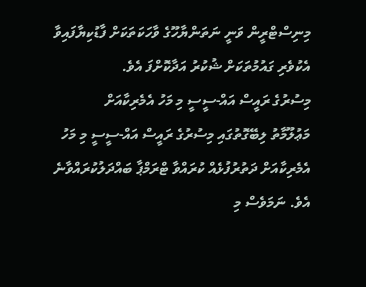މިނިސްޓްރީން ވަނީ ނަތަންޔާހޫގެ ވާހަކަތަކަށް ފާޑުކިޔާފައިވާ އެކުވެރި ގައުމުތަކަށް ޝުކުރު އަދާކޮށްފަ އެވެ.
މިސުރުގެ ރައީސް އައް-ސީސީ މި މަހު އެމެރިކާއަށް
މަޢުލޫމާތު ލިބޭގޮތުގައި މިސުރުގެ ރައީސް އައް-ސީސީ މި މަހު އެމެރިކާއަށް ދަތުރުފުޅެއް ކުރައްވާ ޓްރަމްޕާ ބައްދަލުކުރައްވާނެ އެވެ. ނަމަވެސް މި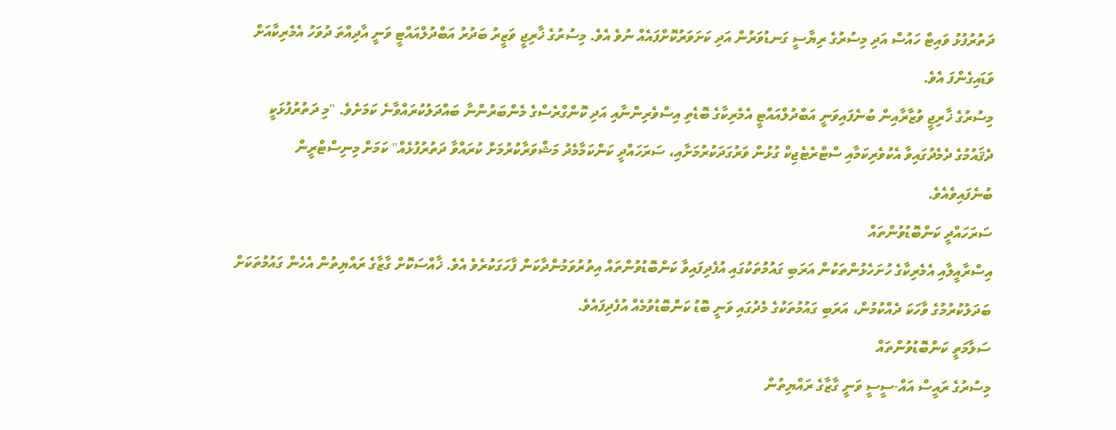ދަތުރުފުޅު ވައިޓް ހައުސް އަދި މިސުރުގެ ރިޔާސީ ގަނޑުވަރުން އަދި ކަށަވަރުކޮށްފައެއް ނުވެ އެވެ. މިސުރުގެ ޚާރިޖީ ވަޒީރު ބަދުރު އަބްދުލްއައްޓީ ވަނީ އާދިއްތަ ދުވަހު އެމެރިކާއަށް ވަޑައިގެންފަ އެވެ.
މިސުރުގެ ޚާރިޖީ ވުޒާރާއިން ބުނެފައިވަނީ އަބްދުލްއައްޓީ އެމެރިކާގެ ބޮޑެތި އިސްވެރިންނާއި އަދި ކޮންގްރެސްގެ މެންބަރުންނާ ބައްދަލުކުރައްވާނެ ކަމަށެވެ. "މި ދަތުރުފުޅަކީ ދެޤައުމުގެ ދެމެދުގައިވާ އެކުވެރިކަމާއި ސްޓްރެޓެޖިކް ގުޅުން ވަރުގަދަކުރުމަށާއި، ސަރަހައްދީ ކަންކަމާމެދު މަޝްވަރާކުރުމަށް ކުރައްވާ ދަތުރުފުޅެއް" ކަމަށް މިނިސްޓްރީން ބުނެފައިވެއެވެ.
ސަރަހައްދީ ކަންބޮޑުވުންތައް
އިސްރާއީލާއި އެމެރިކާގެ ހުށަހެޅުންތަކުން އަރަބި ގައުމުތަކުގައި އުފެދިފައިވާ ކަންބޮޑުވުންތައް އިތުރުވަމުންދާކަން ފާހަގަކުރެވެ އެވެ. ޚާއްސަކޮށް ގާޒާގެ ރައްޔިތުން އެހެން ގައުމުތަކަށް ބަދަލުކުރުމުގެ ވާހަކަ ދެއްކުމުން، އަރަބި ގައުމުތަކުގެ މެދުގައި ވަނީ ބޮޑު ކަންބޮޑުވުމެއް އުފެދިފައެވެ.
ސަލާމަތީ ކަންބޮޑުވުންތައް
މިސުރުގެ ރައީސް އައް-ސީސީ ވަނީ ގާޒާގެ ރައްޔިތުން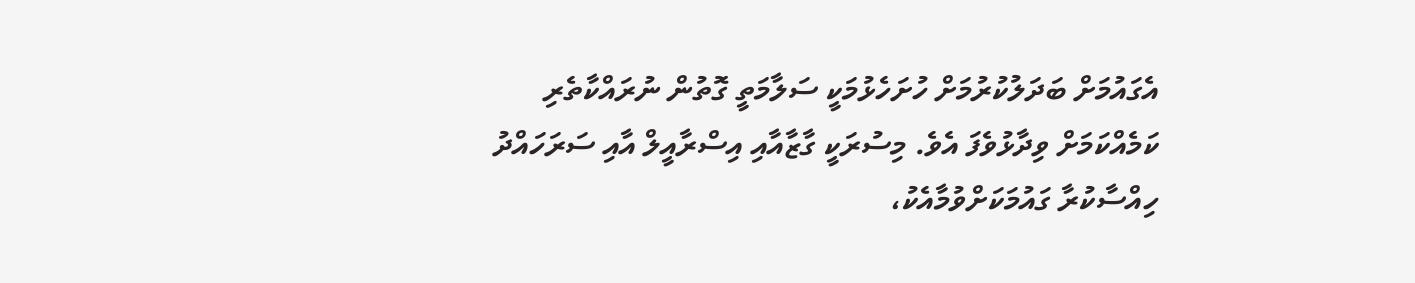އެގައުމަށް ބަދަލުކުރުމަށް ހުށަހެޅުމަކީ ސަލާމަތީ ގޮތުން ނުރައްކާތެރި ކަމެއްކަމަށް ވިދާޅުވެފަ އެވެ. މިސުރަކީ ގާޒާއާއި އިސްރާއީލް އާއި ސަރަހައްދު ހިއްސާކުރާ ގައުމަކަށްވުމާއެކު،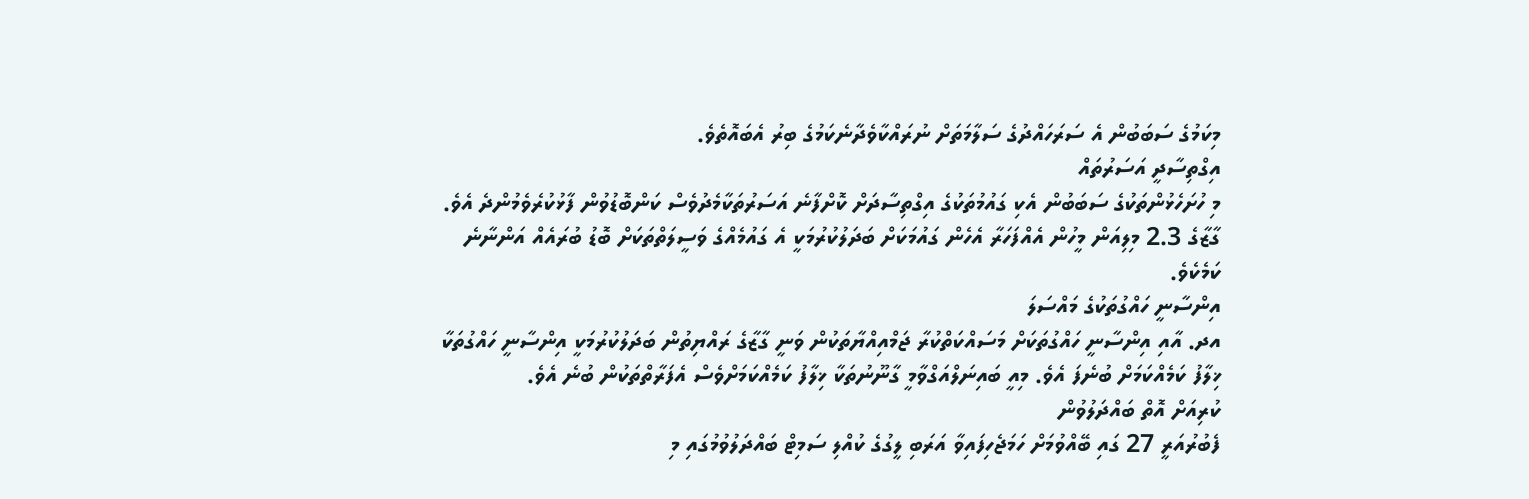މިކަމުގެ ސަބަބުން އެ ސަރަހައްދުގެ ސަލާމަތަށް ނުރައްކާވެދާނެކަމުގެ ބިރު އެބައޮތެވެ.
އިގްތިސާދީ އަސަރުތައް
މި ހުށަހެޅުންތަކުގެ ސަބަބުން އެކި ގައުމުތަކުގެ އިގްތިސާދަށް ކޮށްފާނެ އަސަރުތަކާމެދުވެސް ކަންބޮޑުވުން ފާޅުކުރެވެމުންދެ އެވެ. ގާޒާގެ 2.3 މިލިއަން މީހުން އެއްފަހަރާ އެހެން ގައުމަކަށް ބަދަލުކުރުމަކީ އެ ގައުމެއްގެ ވަސީލަތްތަކަށް ބޮޑު ބުރައެއް އަންނާނެ ކަމެކެވެ.
އިންސާނީ ހައްގުތަކުގެ މައްސަލަ
އދ. އާއި އިންސާނީ ހައްގުތަކަށް މަސައްކަތްކުރާ ޖަމްއިއްޔާތަކުން ވަނީ ގާޒާގެ ރައްޔިތުން ބަދަލުކުރުމަކީ އިންސާނީ ހައްގުތަކާ ޚިލާފު ކަމެއްކަމަށް ބުނެފަ އެވެ. މިއީ ބައިނަލްއަގްވާމީ ގާނޫނުތަކާ ޚިލާފު ކަމެއްކަމަށްވެސް އެފަރާތްތަކުން ބުނެ އެވެ.
ކުރިއަށް އޮތް ބައްދަލުވުން
ފެބުރުއަރީ 27 ގައި ބޭއްވުމަށް ހަމަޖެހިފައިވާ އަރަބި ލީގުގެ ކުއްލި ސަމިޓް ބައްދަލުވުމުގައި މި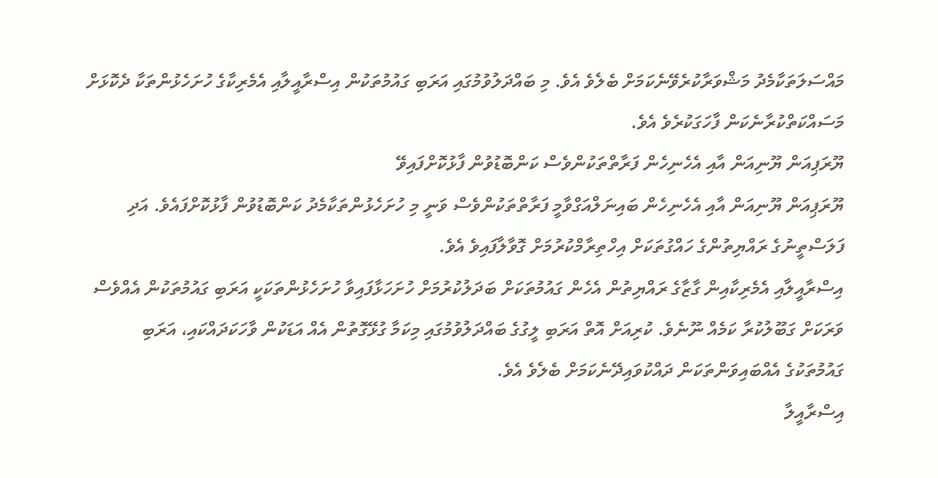މައްސަލަތަކާމެދު މަޝްވަރާކުރެވޭނެކަމަށް ބެލެވެ އެވެ. މި ބައްދަލުވުމުގައި އަރަބި ގައުމުތަކުން އިސްރާއީލާއި އެމެރިކާގެ ހުށަހެޅުންތަކާ ދެކޮޅަށް މަސައްކަތްކުރާނެކަން ފާހަގަކުރެވެ އެވެ.
ޔޫރަޕިއަން ޔޫނިއަން އާއި އެހެނިހެން ފަރާތްތަކުންވެސް ކަންބޮޑުވުން ފާޅުކޮށްފައިވޭ
ޔޫރަޕިއަން ޔޫނިއަން އާއި އެހެނިހެން ބައިނަލްއަގްވާމީ ފަރާތްތަކުންވެސް ވަނީ މި ހުށަހެޅުންތަކާމެދު ކަންބޮޑުވުން ފާޅުކޮށްފައެވެ. އަދި ފަލަސްތީނުގެ ރައްޔިތުންގެ ހައްގުތަކަށް އިހްތިރާމްކުރުމަށް ގޮވާލާފައިވެ އެވެ.
އިސްރާއީލާއި އެމެރިކާއިން ގާޒާގެ ރައްޔިތުން އެހެން ގައުމުތަކަށް ބަދަލުކުރުމަށް ހުށަހަޅާފައިވާ ހުށަހެޅުންތަކަކީ އަރަބި ގައުމުތަކުން އެއްވެސް ވަރަކަށް ގަބޫލުކުރާ ކަމެއް ނޫނެވެ. ކުރިއަށް އޮތް އަރަބި ލީގުގެ ބައްދަލުވުމުގައި މިކަމާ ގުޅޭގޮތުން އެއް އަޑަކުން ވާހަކަދައްކައި، އަރަބި ގައުމުތަކުގެ އެއްބައިވަންތަކަން ދައްކުވައިދޭނެކަމަށް ބެލެވެ އެވެ.
އިސްރާއީލާ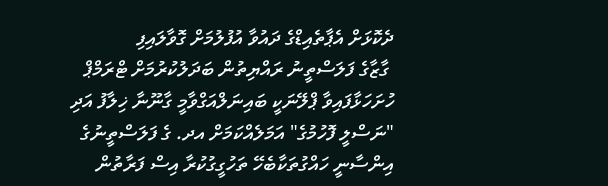ދެކޮޅަށް އެޕާތެއިޑްގެ ދައުވާ އުފުލުމަށް ގޮވާލައިފި
 ގާޒާގެ ފަލަސްތީނު ރައްޔިތުން ބަދަލުކުރުމަށް ޓްރަމްޕް ހުށަހަޅާފައިވާ ޕްލޭނަކީ ބައިނަލްއަގްވާމީ ގާނޫނާ ޚިލާފު އަދި "ނަސްލީ ފޮހުމުގެ" އަމަލެއްކަމަށް އދ. ގެ ފަލަސްތީނުގެ އިންސާނީ ހައްގުތަކާބެހޭ ތަހުގީގުކުރާ އިސް ފަރާތުން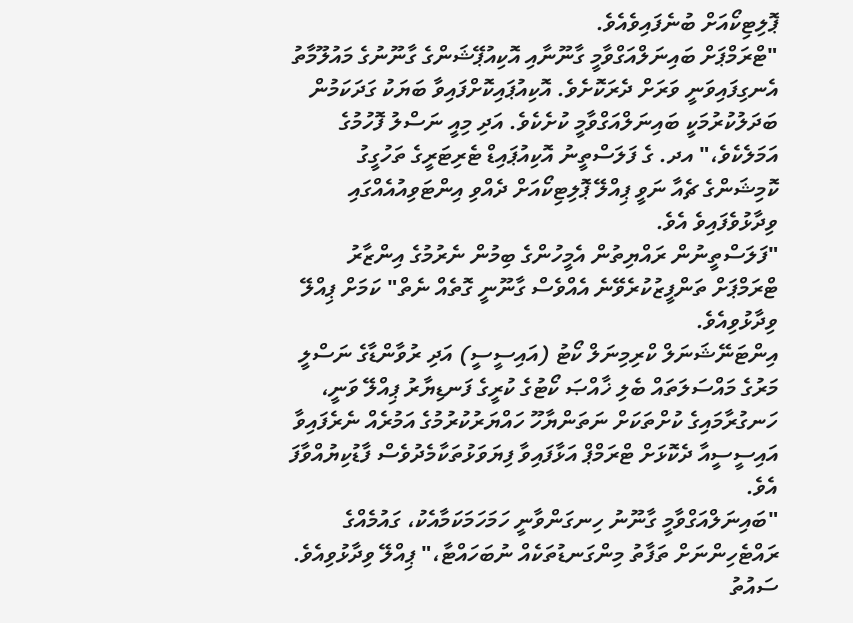ޕޮލިޓިކޯއަށް ބުނެފައިވެއެވެ.
"ޓްރަމްޕަށް ބައިނަލްއަގްވާމީ ގާނޫނާއި އޮކިއުޕޭޝަންގެ ގާނޫނުގެ މައުލޫމާތު އެނގިފައިވަނީ ވަރަށް ދެރަކޮށެވެ. އޮކިއުޕައިކޮށްފައިވާ ބަޔަކު ގަދަކަމުން ބަދަލުކުރުމަކީ ބައިނަލްއަގްވާމީ ކުށެކެވެ. އަދި މިއީ ނަސްލު ފޮހުމުގެ އަމަލެކެވެ،" އދ. ގެ ފަލަސްތީނު އޮކިއުޕައިޑް ޓެރިޓަރީގެ ތަހުގީގު ކޮމިޝަންގެ ޗެއާ ނަވީ ޕިއްލޭ ޕޮލިޓިކޯއަށް ދެއްވި އިންޓަވިއުއެއްގައި ވިދާޅުވެފައިވެ އެވެ.
"ފަލަސްތީނުން ރައްޔިތުން އެމީހުންގެ ބިމުން ނެރުމުގެ އިންޒާރު ޓްރަމްޕަށް ތަންފީޒުކުރެވޭނެ އެއްވެސް ގާނޫނީ ގޮތެއް ނެތް" ކަމަށް ޕިއްލޭ ވިދާޅުވިއެވެ.
އިންޓަނޭޝަނަލް ކްރިމިނަލް ކޯޓު (އައިސީސީ) އަދި ރުވާންޑާގެ ނަސްލީ މަރުގެ މައްސަލަތައް ބެލި ޚާއްޞަ ކޯޓުގެ ކުރީގެ ފަނޑިޔާރު ޕިއްލޭ ވަނީ، ހަނގުރާމައިގެ ކުށްތަކަށް ނަތަންޔާހޫ ހައްޔަރުކުރުމުގެ އަމުރެއް ނެރެފައިވާ އައިސީސީއާ ދެކޮޅަށް ޓްރަމްޕް އަޅާފައިވާ ފިޔަވަޅުތަކާމެދުވެސް ފާޑުކިޔުއްވާފަ އެވެ.
"ބައިނަލްއަގްވާމީ ގާނޫނު ހިނގަންވާނީ ހަމަހަމަކަމާއެކު، ގައުމެއްގެ ރައްޓެހިންނަށް ތަފާތު މިންގަނޑުތަކެއް ނުބަހައްޓާ،" ޕިއްލޭ ވިދާޅުވިއެވެ.
ސައުތު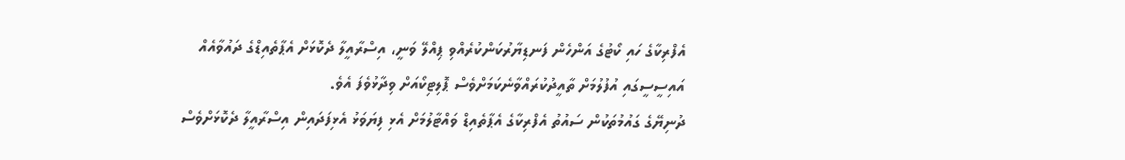އެފްރިކާގެ ހައި ކޯޓުގެ އަންހެން ފަނޑިޔާރުކަންކުރެއްވި ޕިއްލޭ ވަނީ، އިސްރާއީލާ ދެކޮޅަށް އެޕާތެއިޑްގެ ދައުވާއެއް އައިސީސީގައި އުފުލުމަށް ތާއީދުކުރައްވާނެކަމަށްވެސް ޕޮލިޓިކޯއަށް ވިދާޅުވެފަ އެވެ.
ދުނިޔޭގެ ގައުމުތަކުން ސައުތު އެފްރިކާގެ އެޕާތެއިޑް ވައްޓާލުމަށް އެޅި ފިޔަވަޅު އެޅިފަދައިން އިސްރާއީލާ ދެކޮޅަށްވެސް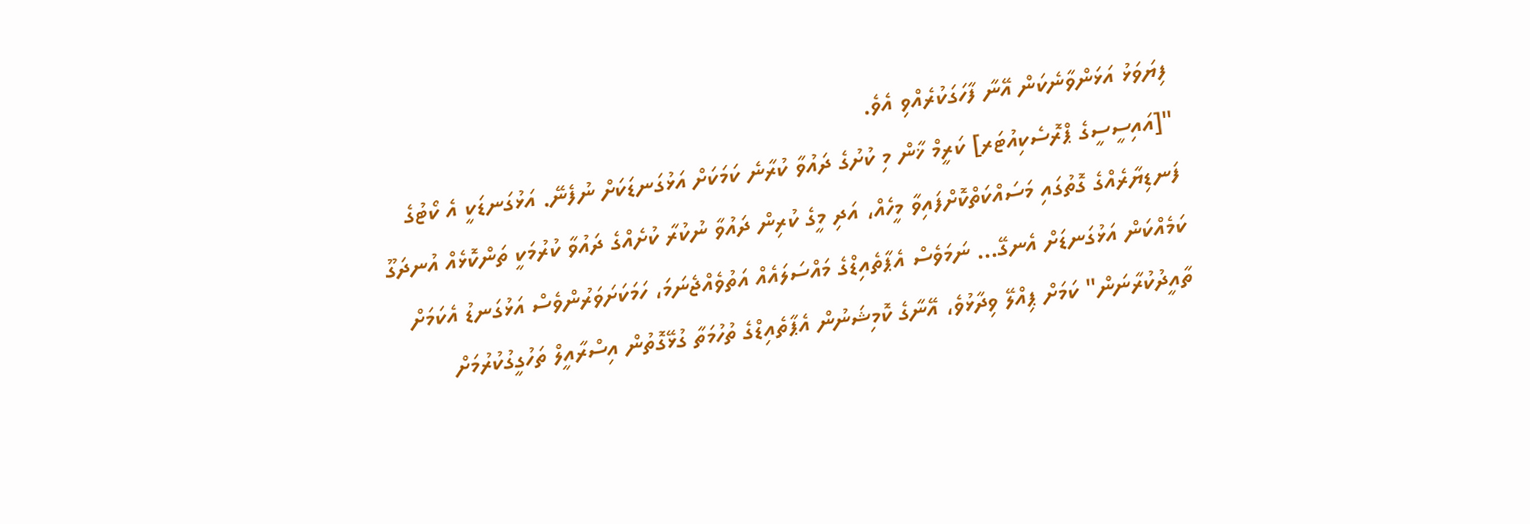ފިޔަވަޅު އަޅަންވާނެކަން އޭނާ ފާހަގަކުރެއްވި އެވެ.
"[އައިސީސީގެ ޕްރޮސެކިއުޓަރ] ކަރީމް ޚާން މި ކުށުގެ ދައުވާ ކުރާނެ ކަމަކަށް އަޅުގަނޑަކަށް ނުފެނޭ. އަޅުގަނޑަކީ އެ ކޯޓުގެ ފަނޑިޔާރެއްގެ ގޮތުގައި މަސައްކަތްކޮށްފައިވާ މީހެއް، އަދި މީގެ ކުރިން ދައުވާ ނުކުރާ ކުށެއްގެ ދައުވާ ކުރުމަކީ ތަންކޮޅެއް އުނދަގޫ ކަމެއްކަން އަޅުގަނޑަށް އެނގޭ... ނަމަވެސް އެޕާތެއިޑްގެ މައްސަލައެއް އަތުވެއްޖެނަމަ، ހަމަކަށަވަރުންވެސް އަޅުގަނޑު އެކަމަށް ތާއީދުކުރާނަން" ކަމަށް ޕިއްލޭ ވިދާޅުވެ، އޭނާގެ ކޮމިޝަނުން އެޕާތެއިޑްގެ ތުހުމަތާ ގުޅޭގޮތުން އިސްރާއީލް ތަހުގީގުކުރުމަށް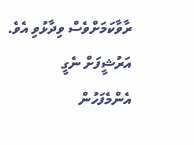ރާވާކަމަށްވެސް ވިދާޅުވި އެވެ.
އަރުޝީފަށް ނެގީ
އެންމެފަހުން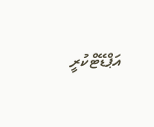އަޕްޑޭޓްކުރީ